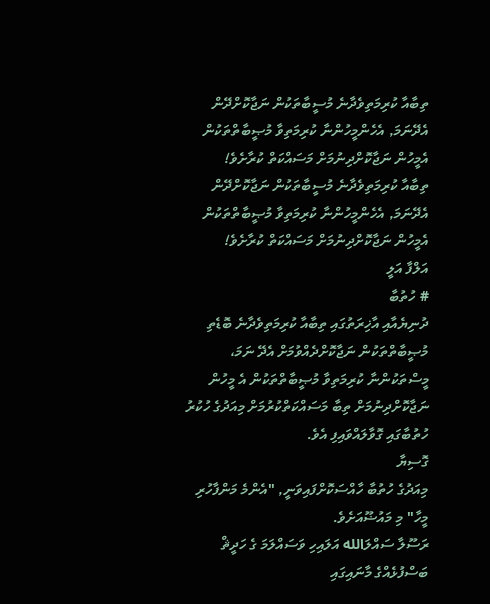ތިބާއާ ކުރިމަތިވެދާނެ މުސީބާތަކުން ނަޖާކޮށްދޭން އެދޭނަމަ, އެހެންމީހުންނާ ކުރިމަތިވާ މުޞީބާތްތަކުން އެމީހުން ނަޖާކޮށްދިނުމަށް މަސައްކަތް ކުރާށެވެ!
ތިބާއާ ކުރިމަތިވެދާނެ މުސީބާތަކުން ނަޖާކޮށްދޭން އެދޭނަމަ, އެހެންމީހުންނާ ކުރިމަތިވާ މުޞީބާތްތަކުން އެމީހުން ނަޖާކޮށްދިނުމަށް މަސައްކަތް ކުރާށެވެ!
އަލްފާ އަލީ
# ހުތުބާ
ދުނިޔެއާއި އާޚިރަތުގައި ތިބާއާ ކުރިމަތިވެދާނެ ބޮޑެތި މުޞީބާތްތަކުން ނަޖާކޮށްދެއްވުމަށް އެދޭ ނަމަ، މީސްތަކުންނާ ކުރިމަތިވާ މުޞީބާތްތަކުން އެ މީހުން ނަޖާކޮށްދިނުމަށް ތިބާ މަސައްކަތްކުރުމަށް މިއަދުގެ ހުކުރު ހުތުބާގައި ގޮވާލައްވައިފި އެވެ.
ގޮސިޔާ
މިއަދުގެ ހުތުބާ ހާއްސަކޮށްފައިވަނީ, "އެންމެ މަންފާހުރި މީހާ" މި މައުޟޫއަށެވެ.
ރަސޫލާ ސައްލަالله އަލައިހި ވަސައްލަމަ ގެ ހަދީޘް ބަސްފުޅެއްގެ މާނައިގައި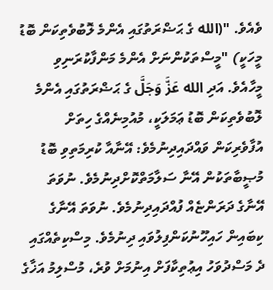ވެއެވެ. "(الله ގެ ޙަޟްރަތުގައި އެންމެ ލޮބުވެތިކަން ބޮޑު މީހަކީ) "މީސްތަކުންނަށް އެންމެ މަންފާކުރަނިވި މީހާއެވެ. އަދި الله عَزَّ وَجَلَّ ގެ ޙަޟްރަތުގައި އެންމެ ލޮބުވެތިކަން ބޮޑު ޢަމަލަކީ، މުއުމިނެއްގެ ހިތަށް އުފާވެރިކަން ވައްދައިދިނުމެވެ: އޭނާއާ ކުރިމަތިވި ބޮޑު މުޞީބާތަކުން އޭނާ ސަލާމަތްކޮށްދިނުމެވެ. ނުވަތަ އޭނާގެ ދަރަންޏެއް ފުއްދައިދިނުމެވެ. ނުވަތަ އޭނާގެ ކިބައިން ހައިހޫނުކަންފިލުވައި ދިނުމެވެ. މިސްކިތެއްގައި ދެ މަސްދުވަހު އިޢުތިކާފަށް އިނުމަށް ވުރެ، މުސްލިމު އަޚާގެ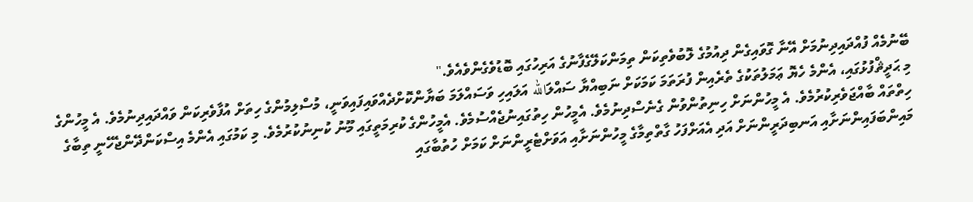ބޭނުމެއް ފުއްދައިދިނުމަށް އޭނާ ގޮވައިގެން ދިއުމުގެ ލޮބުވެތިކަން ތިމަންކަލޭގެފާނުގެ އަރިހުގައި ބޮޑުވެގެންވެއެވެ."
މި ޙަދީޘްފުޅުގައި، އެންމެ ހެޔޮ ޢަމަލުތަކުގެ ތެރެއިން ފުރަތަމަ ކަމަކަށް ނަބިއްޔާ ސައްލަالله އަލައިހި ވަސައްލަމަ ބަޔާންކޮށްދެއްވައިފައިވަނީ، މުސްލިމުންގެ ހިތަށް އުފާވެރިކަން ވައްދައިދިނުމެވެ. އެ މީހުންގެ ހިތްތައް ބާއްޖަވެރިކުރުމެވެ. އެ މީހުންނަށް ހިނިތުންވުން ގެނެސްދިނުމެވެ. އެމީހުން ހިތުގައިނުޖެއްސުމެވެ. އެމީހުންގެ ކުރިމަތީގައި މޫނު ކުނިނުކުރުމެވެ. މި ކަމުގައި އެންމެ އިސްކަންދޭންޖެހޭނީ ތިބާގެ މައިންބަފައިންނަށާއި އަނބިދަރީންނަށް އަދި އެއަށްފަހު ގާތްތިމާގެ މީހުންނަށާއި އަވަށްޓެރީންނަށް ކަމަށް ހުތުބާގައި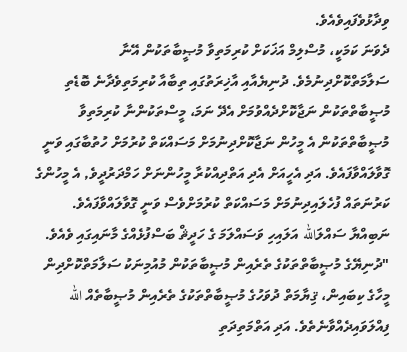ވިދާޅުވެފައިވެއެވެ.
ދެވަނަ ކަމަކީ، މުސްލިމް އަޚަކަށް ކުރިމަތިވާ މުޞީބާތަކުން އޭނާ ސަލާމަތްކޮށްދިނުމެވެ. ދުނިޔެއާއި އާޚިރަތުގައި ތިބާއާ ކުރިމަތިވެދާނެ ބޮޑެތި މުޞީބާތްތަކުން ނަޖާކޮށްދެއްވުމަށް އެދޭ ނަމަ، މީސްތަކުންނާ ކުރިމަތިވާ މުޞީބާތްތަކުން އެ މީހުން ނަޖާކޮށްދިނުމަށް މަސައްކަތް ކުރުމަށް ހުތުބާގައި ވަނީ ގޮވާލައްވާފައެވެ. އަދި އެހީއަށް އެދި އަތްދިއްކުރާ މީހުންނަށް ހަމްދަރުދީވެ, އެ މީހުންގެ ކަރުނަތައް ފުހެލައިދިނުމަށް މަސައްކަތް ކުރުމަށްވެސް ވަނީ ގޮވާލައްވާފައެވެ.
ނަބިއްޔާ ސައްލަالله އަލައިހި ވަސައްލަމަ ގެ ހަދީޘް ބަސްފުޅެއްގެ މާނައިގައި ވެއެވެ. "ދުނިޔޭގެ މުޞީބާތްތަކުގެ ތެރެއިން މުޞީބާތަކުން މުއުމިނަކު ސަލާމަތްކޮށްދިން މީހާގެ ކިބައިން، ޤިޔާމަތް ދުވަހުގެ މުޞީބާތްތަކުގެ ތެރެއިން މުޞީބާތެއް الله ފިއްލަވައިދެއްވާނެތެވެ. އަދި އަތްމަތިދަތި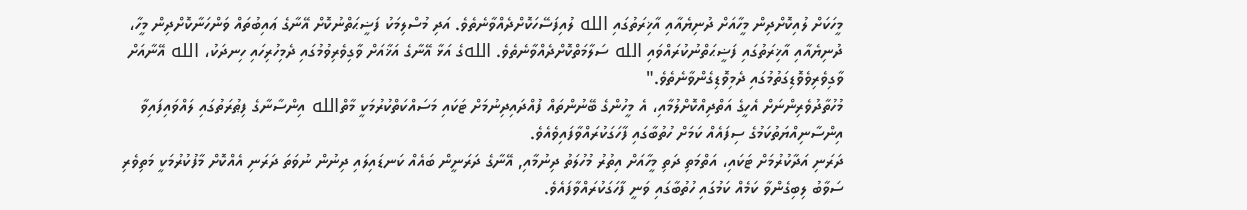މީހަކަށް ލުއިކޮށްދިން މީހާއަށް ދުނިޔެއާއި އާޚިރަތުގައި الله ލުއިފަސޭހަކޮށްދެއްވާނެތެވެ. އަދި މުސްލިމަކު ފަޟީޙަތްނުކޮށް އޭނާގެ ޢައިބުތައް ވަންހަނާކޮށްދިން މީހާ، ދުނިޔެއާއި އާޚިރަތުގައި ފަޟީޙަތްނުކުރައްވައި الله ސަލާމަތްކޮށްދެއްވާނެތެވެ. اللهގެ އަޅާ އޭނާގެ އަޚާއަށް ވާގިވެރިވުމުގައި ދެމިހުރިހައި ހިނދަކު، الله އޭނާއަށް ވާގިވެރިވެވޮޑިގަތުމުގައި ދެމިވޮޑިގެންވާނެތެވެ."
މުހުތާދުވެރިންނަށް އެހީގެ އަތްދިއްކޮށްލުމާއި، އެ މީހުންގެ ބޭނުންތައް ފުއްދައިދިނުމަށް ޓަކައި މަސައްކަތްކުރުމަކީ މާތްالله އިންސާނާގެ ފިޠުރަތުގައި ލައްވައިފައިވާ އިންސާނިއްޔަތުކަމުގެ ސިފައެއް ކަމަށް ހުތުބާގައި ފާހަގަކުރައްވާފައިވެއެވެ.
ދަރަނި އަދާކުރުމަށް ޓަކައި، އަތްމަތި ދަތި މީހާއަށް އިތުރު މުހުލަތު ދިނުމާއި, އޭނާގެ ދަރަނީން ބައެއް ކަނޑައިލައި ދިނުން ނުވަތަ ދަރަނި އެއްކޮށް މާފުކުރުމަކީ މަތިވެރި ސަވާބު ލިބިގެންވާ ކަމެއް ކަމުގައި ހުތުބާގައި ވަނީ ފާހަގަކުރައްވާފައެވެ.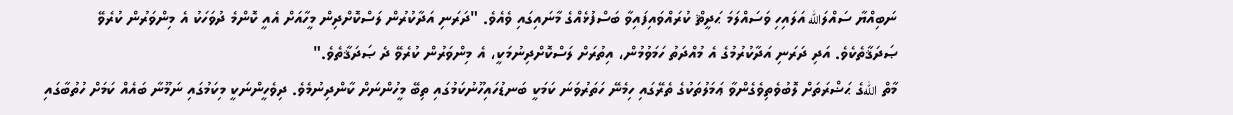ނަބިއްޔާ ސައްލަالله އަލައިހި ވަސައްލަމަ ޙަދީޘް ކުރައްވައިފައިވާ ބަސްފުޅެއްގެ މާނައިގައި ވެއެވެ. "ދަރަނި އަދާކުރުން ލަސްކޮށްދިން މީހާއަށް އެއީ ކޮންމެ ދުވަހަކު އެ މިންވަރުން ކުރެވޭ ޞަދަޤާތެކެވެ. އަދި ދަރަނި އަދާކުރުމުގެ އެ މުއްދަތު ހަމަވުމުން، އިތުރަށް ލަސްކޮށްދިނުމަކީ، އެ މިންވަރުން ކުރެވޭ ދެ ޞަދަޤާތެވެ."
މާތް اللهގެ ޙަޟްރަތަށް ލޮބުވެތިވެގެންވާ ޢަމަލުތަކުގެ ތެރޭގައި ހިމެނޭ ހަތަރުވަނަ ކަމަކީ ބަނޑުހައިހޫނުކަމުގައި ތިބޭ މީހުންނަށް ކާންދިނުމެވެ. ދިވެހީންނަކީ މިކަމުގައި ނަމޫނާ ބައެއް ކަމަށް ހުތުބާގައި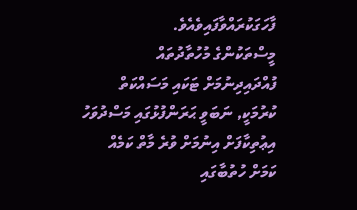ފާހަގަކުރައްވާފައިވެއެވެ.
މީސްތަކުންގެ މުހުތާދުތައް ފުއްދައިދިނުމަށް ޓަކައި މަސައްކަތް ކުރުމަކީ, ނަބަވީ ޙަރަންފުޅުގައި މަސްދުވަހު އިޢުތިކާފަށް އިނުމަށް ވުރެ މާތް ކަމެއް ކަމަށް ހުތުބާގައި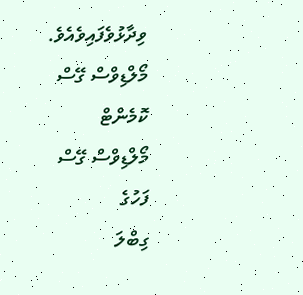ވިދާޅުވެފައިވެއެވެ.
މޯލްޑިވްސް ގޭސް
ކޮމެންޓް
މޯލްޑިވްސް ގޭސް
ފަހުގެ
ގިބްލަ